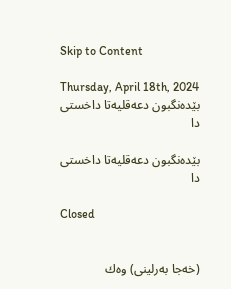Skip to Content

Thursday, April 18th, 2024
بێده‌نگبون دعه‌قلیه‌تا داخستى دا

بێده‌نگبون دعه‌قلیه‌تا داخستى دا

Closed


(خه‌جا به‌رلینى) وه‌ك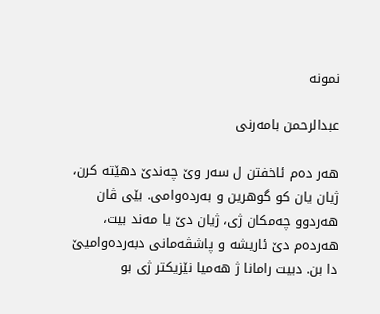نمونه‌

عبدالرحمن بامه‌رنى

هه‌ر ده‌م ئاخفتن ل سه‌ر وێ چه‌ندێ دهێته‌ كرن، ژیان یان كو گوهرین و به‌رده‌وامى. بێى ڤان هه‌ردوو چه‌مكان ژى، ژیان دێ یا مه‌ند بیت، هه‌رده‌م دێ ئاریشه‌ و پاشڤه‌مانى دبه‌رده‌وامیێ دا بن. دبیت رامانا ژ هه‌میا نێزیكتر ژى بو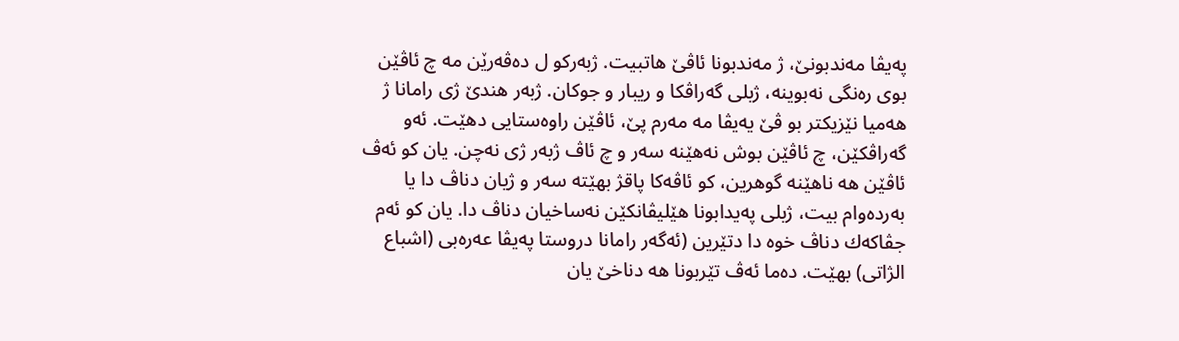په‌یڤا مه‌ندبونێ، ژ مه‌ندبونا ئاڤێ هاتبیت. ژبه‌ركو ل ده‌ڤه‌رێن مه‌ چ ئاڤێن بوى ره‌نگى نه‌بوینه‌، ژبلى گه‌راڤكا و ریبار و جوكان. ژبه‌ر هندێ ژى رامانا ژ هه‌میا نێزیكتر بو ڤێ یه‌یڤا مه‌ مه‌رم پێ، ئاڤێن راوه‌ستایى دهێت. ئه‌و گه‌راڤكێن، چ ئاڤێن بوش نه‌هێنه‌ سه‌ر و چ ئاڤ ژبه‌ر ژى نه‌چن. یان كو ئه‌ڤ ئاڤێن هه‌ ناهێنه‌ گوهرین، كو ئاڤه‌كا پاقژ بهێته‌ سه‌ر و ژیان دناڤ دا یا به‌رده‌وام بیت، ژبلى په‌یدابونا هێلیڤانكێن نه‌ساخیان دناڤ دا. یان كو ئه‌م جڤاكه‌ك دناڤ خوه‌ دا دتێرین (ئه‌گه‌ر رامانا دروستا په‌یڤا عه‌ره‌بى (اشباع الژاتى) بهێت. ده‌ما ئه‌ڤ تێربونا هه‌ دناخێ یان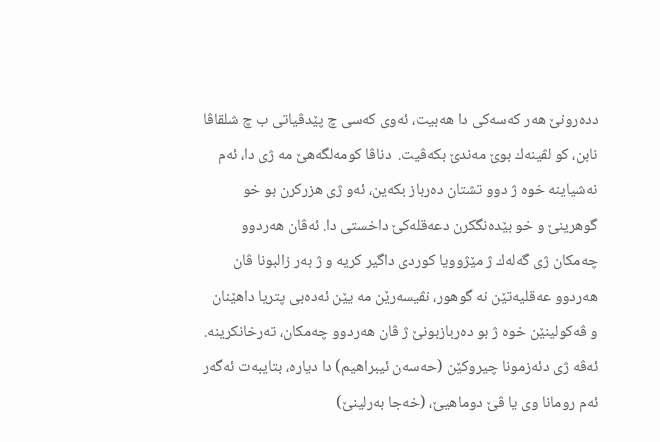دده‌رونێ هه‌ر كه‌سه‌كى دا هه‌بیت، ئه‌وى كه‌سى چ پێدڤیاتى ب چ شلقاڤا نابن، كو لڤینه‌ك بوێ مه‌ندێ بكه‌ڤیت.  دناڤا كومه‌لگه‌هێ مه‌ ژى دا، ئه‌م نه‌شیاینه‌ خوه‌ ژ دوو تشتان ده‌رباز بكه‌ین، ئه‌و ژى هزركرن بو خو گوهرینێ و خو بێده‌نگكرن دعه‌قله‌كێ داخستى دا. ئه‌ڤان هه‌ردوو چه‌مكان ژى گه‌له‌ك ژ مێژوویا كوردى داگیر كریه‌ و ژ به‌ر زالبونا ڤان هه‌ردوو عه‌قلیه‌تێن نه‌ گوهور، نڤیسه‌رێن مه‌ یێن ئه‌ده‌بى پتریا داهێنان و ڤه‌كولینێن خوه‌ ژ بو ده‌ربازبونێ ژ ڤان هه‌ردوو چه‌مكان، ته‌رخانكرینه‌. ئه‌ڤه‌ ژى دئه‌زمونا چیروكێن (حه‌سه‌ن ئیبراهیم) دا دیاره‌، بتایبه‌ت ئه‌گه‌ر ئه‌م رومانا وى یا ڤێ دوماهیێ، (خه‌جا به‌رلینێ)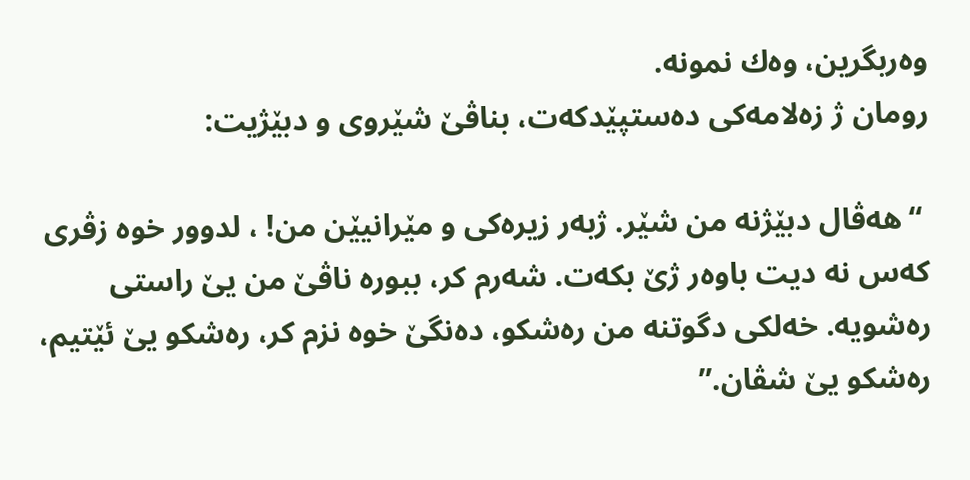وه‌ربگرین، وه‌ك نمونه‌.
رومان ژ زه‌لامه‌كى ده‌ستپێدكه‌ت، بناڤێ شێروى و دبێژیت:

 “هه‌ڤال دبێژنه‌ من شێر. ژبه‌ر زیره‌كى و مێرانیێن من! ، لدوور خوه‌ زڤرى كه‌س نه‌ دیت باوه‌ر ژێ بكه‌ت. شه‌رم كر، ببوره‌ ناڤێ من یێ راستى ره‌شویه‌. خه‌لكى دگوتنه‌ من ره‌شكو، ده‌نگێ خوه‌ نزم كر، ره‌شكو یێ ئێتیم، ره‌شكو یێ شڤان.”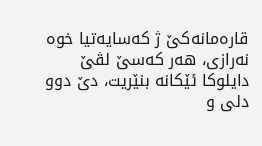قاره‌مانه‌كێ ژ كه‌سایه‌تیا خوه‌ نه‌رازى، هه‌ر كه‌سێ لڤێ دایلوكا ئێكانه‌ بنێریت، دێ دوو دلى و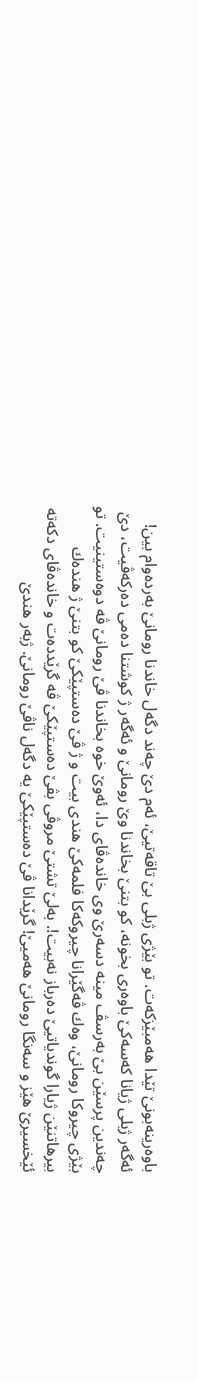باوه‌رینه‌بونێ تێدا هه‌مبێزكه‌ت. تو بێژى ژبلى بێ تاقه‌تیێ، ئه‌م دێ چه‌ند دگه‌ل خاندنا رومانێ به‌رده‌وام بین! ئه‌گه‌ر ژبلى ژیانا كه‌سه‌كێ باوه‌رى بخونه‌، كو بتنێ بخاندنا وێ رومانێ و ئه‌گه‌ر ژ كوشتنا ده‌مى ده‌ركه‌ڤیت، دێ چه‌ندین پرسێن بێ به‌رسڤ مینه‌ دسه‌رێ وى خانده‌ڤاى دا، ئه‌وێ خوه‌ بخاندنا ڤێ رومانێ ڤه‌ دوه‌ستینیت. تو بێژى چیروكا رومانێ، وه‌ك ڤه‌گێرانا چیروكه‌كا فلمه‌كێ هندى بیت و ژ ڤێ ده‌ستپێكێ كو بتنێ ژ هنده‌ك بیرهاتنێن ژیارا گوندیاتیێ ده‌رباز نه‌بیت!. به‌لێ تشتێ مروڤى بڤێ ده‌ستپێكێ ڤه‌ گرێدده‌ت و خانده‌ڤاى دكه‌ته‌ ئێخسیرێ هێز و سه‌نگا رومانێ هه‌میێ! گرێدانا ڤێ ده‌ستپێكێ یه‌ دگه‌ل ناڤێ رومانێ. ژبه‌ر هندێ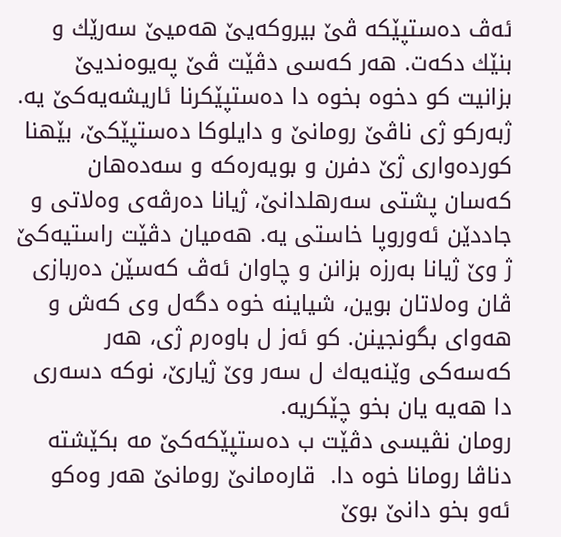ئه‌ڤ ده‌ستپێكه‌ ڤێ بیروكه‌یێ هه‌میێ سه‌رێك و بنێك دكه‌ت. هه‌ر كه‌سى دڤێت ڤێ په‌یوه‌ندیێ بزانیت كو دخوه‌ بخوه‌ دا ده‌ستپێكرنا ئاریشه‌یه‌كێ یه‌. ژبه‌ركو ژى ناڤێ رومانێ و دایلوكا ده‌ستپێكێ، بێهنا كورده‌وارى ژێ دفرن و بویه‌ره‌كه‌ و سه‌ده‌هان كه‌سان پشتى سه‌رهلدانێ، ژیانا ده‌رڤه‌ى وه‌لاتى و جاددێن ئه‌وروپا خاستى یه‌. هه‌میان دڤێت راستیه‌كێ ژ وێ ژیانا به‌رزه‌ بزانن و چاوان ئه‌ڤ كه‌سێن ده‌ربازى ڤان وه‌لاتان بوین، شیاینه‌ خوه‌ دگه‌ل وى كه‌ش و هه‌واى بگونجینن. كو ئه‌ز ل باوه‌رم ژى، هه‌ر كه‌سه‌كى وێنه‌یه‌ك ل سه‌ر وێ ژیارێ، نوكه‌ دسه‌رى دا هه‌یه‌ یان بخو چێكریه‌.
رومان نڤیسى دڤێت ب ده‌ستپێكه‌كێ مه‌ بكێشته‌ دناڤا رومانا خوه‌ دا.  قاره‌مانێ رومانێ هه‌ر وه‌كو ئه‌و بخو دانێ بوێ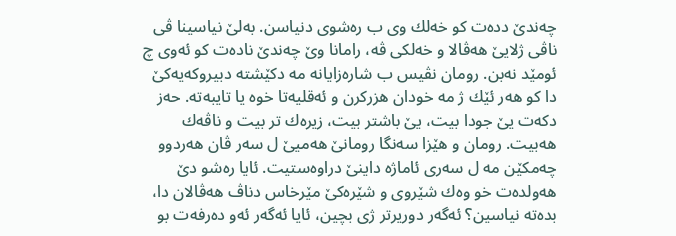چه‌ندێ دده‌ت كو خه‌لك وى ب ره‌شوى دنیاسن. به‌لێ نیاسینا ڤى ناڤى ژلایێ هه‌ڤالا و خه‌لكى ڤه‌، رامانا وێ چه‌ندێ ناده‌ت كو ئه‌وى چ ئومێد نه‌بن. رومان نڤیس ب شاره‌زایانه‌ مه‌ دكێشته‌ دبیروكه‌یه‌كێ دا كو هه‌ر ئێك ژ مه‌ خودان هزركرن و ئه‌قلیه‌تا خوه‌ یا تایبه‌ته‌. حه‌ز دكه‌ت یێ جودا بیت، یێ باشتر بیت، زیره‌ك تر بیت و ناڤه‌ك هه‌بیت. رومان و هێزا سه‌نگا رومانێ هه‌میێ ل سه‌ر ڤان هه‌ردوو چه‌مكێن مه‌ ل سه‌رى ئاماژه‌ داینێ دراوه‌ستیت. ئایا ره‌شو دێ هه‌ولده‌ت خو وه‌ك شێروى و شێره‌كێ مێرخاس دناڤ هه‌ڤالان دا، بده‌ته‌ نیاسین؟ ئه‌گه‌ر دوریرتر ژى بچین، ئایا ئه‌گه‌ر ئه‌و ده‌رفه‌ت بو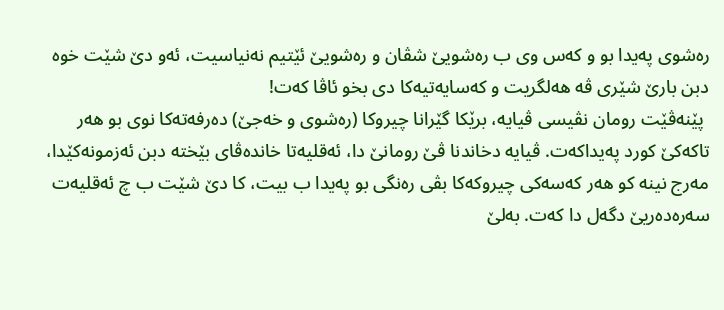ره‌شوى په‌یدا بو و كه‌س وى ب ره‌شویێ شڤان و ره‌شویێ ئێتیم نه‌نیاسیت، ئه‌و دێ شێت خوه‌ دبن بارێ شێرى ڤه‌ هه‌لگریت و كه‌سایه‌تیه‌كا دى بخو ئاڤا كه‌ت!
 پێنه‌ڤێت رومان نڤیسى ڤیایه‌، برێكا گێرانا چیروكا (ره‌شوى و خه‌جێ) ده‌رفه‌ته‌كا نوى بو هه‌ر تاكه‌كێ كورد په‌یداكه‌ت. ڤیایه‌ دخاندنا ڤێ رومانێ دا، ئه‌قلیه‌تا خانده‌ڤاى بێخته‌ دبن ئه‌زمونه‌كێدا، مه‌رج نینه‌ كو هه‌ر كه‌سه‌كى چیروكه‌كا بڤى ره‌نگى بو په‌یدا ب بیت، كا دێ شێت ب چ ئه‌قلیه‌ت سه‌ره‌ده‌ریێ دگه‌ل دا كه‌ت. به‌لێ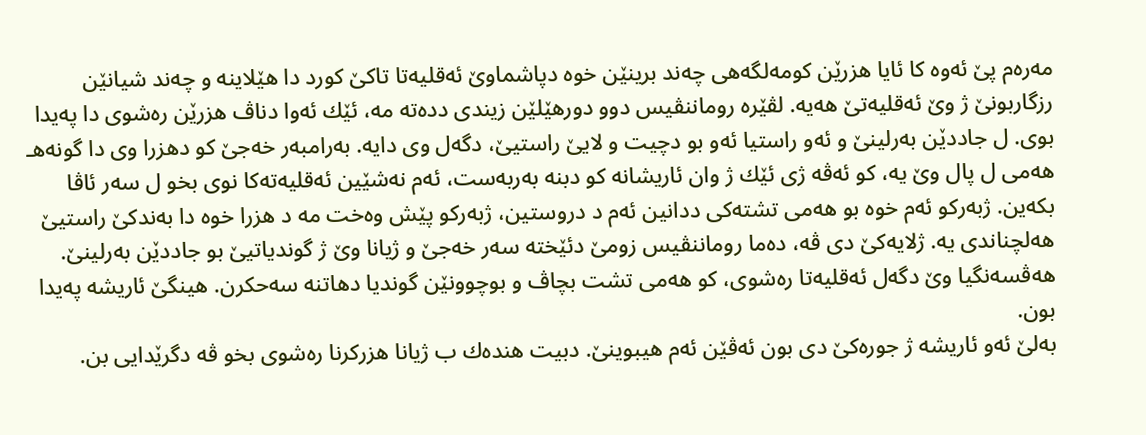مه‌ره‌م پێ ئه‌وه‌ كا ئایا هزرێن كومه‌لگه‌هى چه‌ند برینێن خوه‌ دپاشماوێ ئه‌قلیه‌تا تاكێ كورد دا هێلاینه‌ و چه‌ند شیانێن رزگاربونێ ژ وێ ئه‌قلیه‌تێ هه‌یه‌. لڤێره‌ روماننڤیس دوو دورهێلێن زیندى دده‌ته‌ مه‌، ئێك ئه‌وا دناڤ هزرێن ره‌شوى دا په‌یدا بوى. ل جاددێن به‌رلینێ و ئه‌و راستیا ئه‌و بو دچیت و لایێ راستیێ، دگه‌ل وى دایه‌. به‌رامبه‌ر خه‌جێ كو دهزرا وى دا گونه‌هـ هه‌مى ل پال وێ یه‌، كو ئه‌ڤه‌ ژى ئێك ژ وان ئاریشانه‌ كو دبنه‌ به‌ربه‌ست، ئه‌م نه‌شێین ئه‌قلیه‌ته‌كا نوى بخو ل سه‌ر ئاڤا بكه‌ین. ژبه‌ركو ئه‌م خوه‌ بو هه‌مى تشته‌كى ددانین ئه‌م د دروستین، ژبه‌ركو پێش وه‌خت مه‌ د هزرا خوه‌ دا به‌ندكێ راستیێ هه‌لچناندى یه‌. ژلایه‌كێ دی ڤه‌، ده‌ما روماننڤیس زومێ دئێخته‌ سه‌ر خه‌جێ و ژیانا وێ ژ گوندیاتیێ بو جاددێن به‌رلینێ. هه‌ڤسه‌نگیا وێ دگه‌ل ئه‌قلیه‌تا ره‌شوى، كو هه‌مى تشت بچاڤ و بوچوونێن گوندیا دهاتنه‌ سه‌حكرن. هینگێ ئاریشه‌ په‌یدا بون.
به‌لێ ئه‌و ئاریشه‌ ژ جوره‌كێ دى بون ئه‌ڤێن ئه‌م هیبوینێ. دبیت هنده‌ك ب ژیانا هزركرنا ره‌شوى بخو ڤه‌ دگرێدایى بن.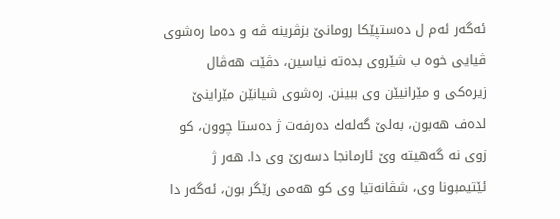ئه‌گه‌ر ئه‌م ل ده‌ستپێكا رومانێ بزڤرینه‌ ڤه‌ و ده‌ما ره‌شوى ڤیایى خوه‌ ب شێروى بده‌ته‌ نیاسین، دڤێت هه‌ڤال زیره‌كى و مێرانیێن وى ببینن. ره‌شوى شیانێن مێراینێ لده‌ف هه‌بون، به‌لێ گه‌له‌ك ده‌رفه‌ت ژ ده‌ستا چوون، كو زوى نه‌ گه‌هیته‌ وێ ئارمانجا دسه‌رێ وى دا. هه‌ر ژ ئێتیمبونا وى، شڤانه‌تیا وى كو هه‌مى رێگر بون، ئه‌گه‌ر دا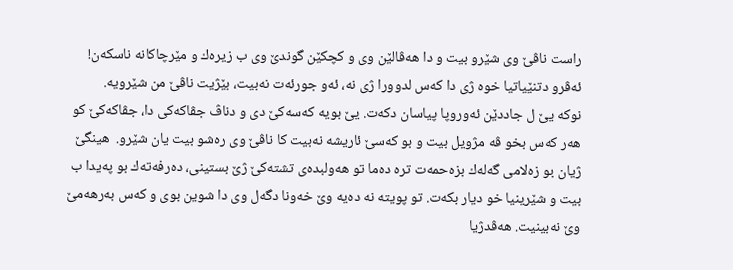راست ناڤێ وى شێرو بیت و دا هه‌ڤالێن وى و كچكێن گوندێ وى ب زیره‌ك و مێرچاكانه‌ ناسكه‌ن! ئه‌ڤرو دتنێیاتیا خوه‌ ژى دا كه‌س لدوورا ژى نه‌، ئه‌و جورئه‌ت نه‌بیت، بێژیت ناڤێ من شێرویه‌.
نوكه‌ یێ ل جاددێن ئه‌وروپا پیاسان دكه‌ت. یێ بویه‌ كه‌سه‌كێ دى و دناڤ جڤاكه‌كى دا، جڤاكه‌كێ كو هه‌ر كه‌س بخو ڤه‌ مژویل بیت و بو كه‌سێ ئاریشه‌ نه‌بیت كا ناڤێ وى ره‌شو بیت یان شێرو.  هینگێ ژیان بو زه‌لامى گه‌له‌ك بزه‌حمه‌ت تره‌ ده‌ما تو هه‌ولبده‌ى تشته‌كێ ژێ بستینى، ده‌رفه‌ته‌ك بو په‌یدا ب بیت و شێرینیا خو دیار بكه‌ت. تو پویته‌ نه‌ ده‌یه‌ وێ خه‌ونا دگه‌ل وى دا شوین بوى و كه‌س به‌رهه‌مێ وێ نه‌بینیت. هه‌ڤدژیا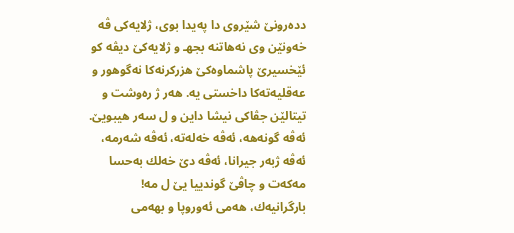دده‌رونێ شێروى دا په‌یدا بوى، ژلایه‌كى ڤه‌ خه‌ونێن وى نه‌هاتنه‌ بجهـ و ژلایه‌كێ دیڤه‌ كو ئێخسیرێ پاشماوه‌كێ هزركرنه‌كا نه‌گوهور و عه‌قلیه‌ته‌كا داخستى یه‌. هه‌ر ژ ره‌وشت و تیتالێن جڤاكى نیشا داین و ل سه‌ر هیبویێ. ئه‌ڤه‌ گونه‌هه‌، ئه‌ڤه‌ خه‌له‌ته‌، ئه‌ڤه‌ شه‌رمه‌، ئه‌ڤه‌ ژبه‌ر جیرانا، ئه‌ڤه‌ دێ خه‌لك به‌حسا مه‌كه‌ت و چاڤێ گوندییا یێ ل مه‌! بارگرانیه‌ك، هه‌مى ئه‌وروپا و بهه‌مى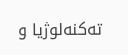ته‌كنه‌لوژیا و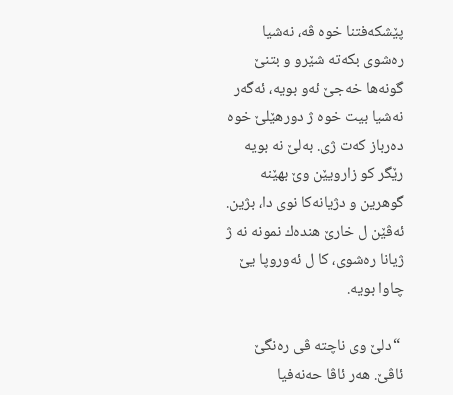پێشكه‌فتنا خوه‌ ڤه‌، نه‌شیا ره‌شوى بكه‌ته‌ شێرو و بتنێ گونه‌ها خه‌جێ ئه‌و بویه‌، ئه‌گه‌ر نه‌شیا بیت خوه‌ ژ دورهێلێ خوه‌ ده‌رباز كه‌ت ژى. به‌لێ نه‌ بویه‌ رێگر كو زارویێن وێ بهێنه‌ گوهرین و دژیانه‌كا نوى دا، بژین.
ئه‌ڤێن ل خارێ هنده‌ك نمونه‌ نه‌ ژ ژیانا ره‌شوى، كا ل ئه‌وروپا یێ چاوا بویه‌.

 “دلێ وى ناچته‌ ڤى ره‌نگێ ئاڤێ. هه‌ر ئاڤا حه‌نه‌فیا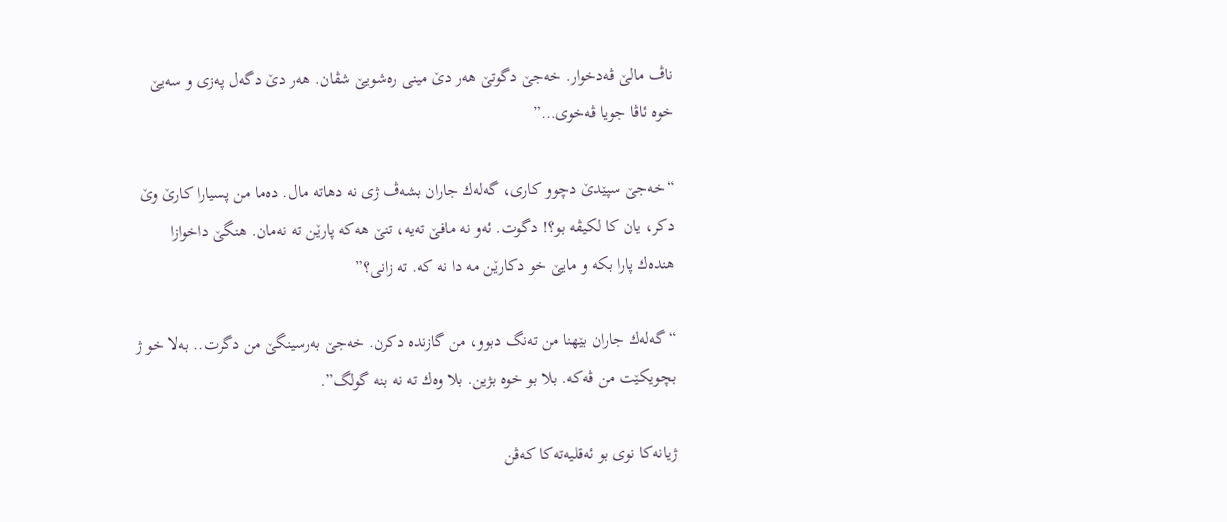ناڤ مالێ ڤه‌دخوار. خه‌جێ دگوتێ هه‌ر دێ مینى ره‌شویێ شڤان. هه‌ر دێ دگه‌ل په‌زى و سه‌یێ خوه‌ ئاڤا جویا ڤه‌خوى…”

“خه‌جێ سپێدێ دچوو كارى، گه‌له‌ك جاران بشه‌ڤ ژى نه‌ دهاته‌ مال. ده‌ما من پسیارا كارێ وێ دكر، یان كا لكیڤه‌ بو؟! دگوت. ئه‌و نه‌ مافێ ته‌یه‌، تنێ هه‌كه‌ پارێن ته‌ نه‌مان. هنگێ داخوازا هنده‌ك پارا بكه‌ و مایێ خو دكارێن مه‌ دا نه‌ كه‌. ته‌ زانى؟”

“گه‌له‌ك جاران بێهنا من ته‌نگ دبوو، من گازنده‌ دكرن. خه‌جێ به‌رسینگێ من دگرت.. به‌لا خو ژ بچویكێت من ڤه‌كه‌. بلا بو خوه‌ بژین. بلا وه‌ك ته‌ نه‌ بنه‌ گولگ”.

ژیانه‌كا نوى بو ئه‌قلیه‌ته‌كا كه‌ڤن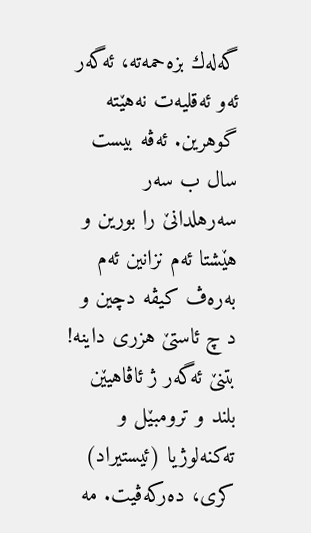گه‌له‌ك بزه‌حمه‌ته‌، ئه‌گه‌ر ئه‌و ئه‌قلیه‌ت نه‌هێته‌ گوهرین. ئه‌ڤه‌ بیست سال ب سه‌ر سه‌رهلدانێ را بورین و هێشتا ئه‌م نزانین ئه‌م به‌ره‌ڤ كیڤه‌ دچین و د چ ئاستێ هزرى داینه‌! بتنێ ئه‌گه‌ر ژ ئاڤاهیێن بلند و ترومبێل و ته‌كنه‌لوژیا (ئیستیراد) كرى، ده‌ركه‌ڤیت. مه‌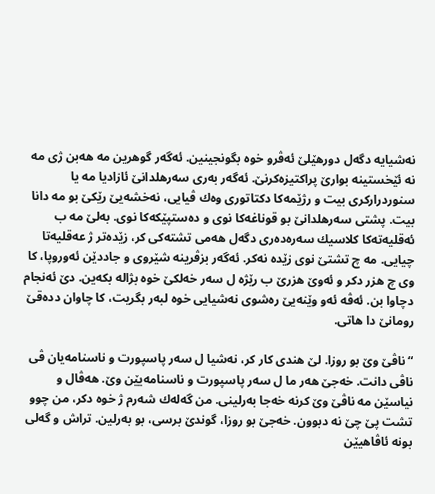نه‌شیایه‌ دگه‌ل دورهێلێ ئه‌ڤرو خوه‌ بگونجینین. ئه‌گه‌ر گوهرین مه‌ هه‌بن ژى مه‌ نه‌ ئێخستینه‌ بوارێ پراكتیزه‌كرنێ. ئه‌گه‌ر به‌رى سه‌رهلدانێ ئازادیا مه‌ یا سنوردراركرى بیت و رژێمه‌كا دكتاتورى وه‌ك ڤیایى، نه‌خشه‌یێ رێكێ بو مه‌ دانا بیت. پشتى سه‌رهلدانێ بو قوناغه‌كا نوى و ده‌ستپێكه‌كا نوى. به‌لێ مه‌ ب ئه‌قلیه‌ته‌كا كلاسیك سه‌ره‌ده‌رى دگه‌ل هه‌مى تشته‌كى كر، زێده‌تر ژ عه‌قلیه‌تا چیایى. مه‌ چ تشتێ نوى زێده‌ نه‌كر. ئه‌گه‌ر بزڤرینه‌ شێروى و جاددێن ئه‌وروپا، كا وى چ هزر دكر و ئه‌وێ هزرێ ب رێژه‌ ل سه‌ر خه‌لكێ خوه‌ بژاله‌ بكه‌ین. دێ ئه‌نجام دچاوا بن. ئه‌ڤه‌ ئه‌و وێنه‌یێ ره‌شوى نه‌شیایى خوه‌ لبه‌ر بگریت، كا چاوان دده‌قێ رومانێ دا هاتى.

“ناڤێ وێ بو روزا. لێ هندى كار كر، نه‌شیا ل سه‌ر پاسپورت و ناسنامه‌یان ڤى ناڤى دانت. خه‌جێ هه‌ر ما ل سه‌ر پاسپورت و ناسنامه‌یێن وێ. هه‌ڤال و نیاسێن مه‌ ناڤێ وێ كرنه‌ خه‌جا به‌رلینى. من گه‌له‌ك شه‌رم ژ خوه‌ دكر، من چوو تشت پێ چێ نه‌ دبوون. خه‌جێ بو روزا، گوندێ برسى، بو به‌رلین. تراش و گه‌لى بونه‌ ئاڤاهیێن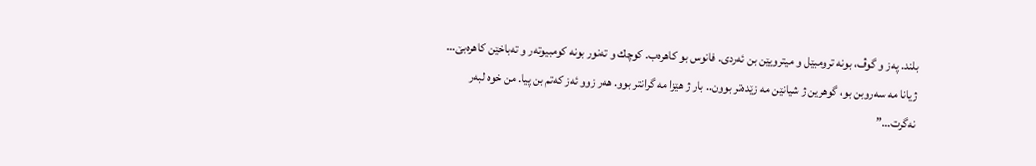بلند. په‌ز و گوڤ، بونه‌ ترومبێل و میترویێن بن ئه‌ردى. فانوس بو كاهره‌ب. كوچك و ته‌نور بونه‌ كومبیوته‌ر و ته‌باخێن كاهره‌بێ… ژیانا مه‌ سه‌روبن بو، گوهرین ژ شیانێن مه‌ زێده‌تر بوون.. بار ژ هێزا مه‌ گرانتر بوو. هه‌ر زوو ئه‌ز كه‌تم بن پیا. من خوه‌ لبه‌ر نه‌گرت…”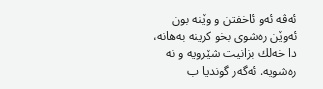ئه‌ڤه‌ ئه‌و ئاخفتن و وێنه‌ بون ئه‌وێن ره‌شوى بخو كرینه‌ به‌هانه‌، دا خه‌لك بزانیت شێرویه‌ و نه‌ ره‌شویه‌. ئه‌گه‌ر گوندیا ب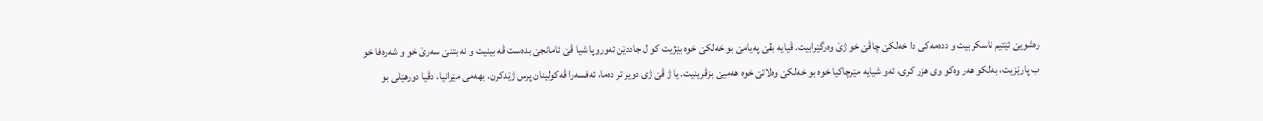ره‌شویێ ئێتیم ناسكربیت و دده‌مه‌كى دا خه‌لكێ چاڤێ خو ژێ وه‌رگێرابیت. ڤیایه‌ بڤێ په‌یامێ بو خه‌لكێ خوه‌ بێژیت كو ل جاددێن ئه‌وروپا شیا ڤێ ئامانجێ بده‌ست ڤه‌ بینیت و نه‌ بتنێ سه‌رێ خو و شه‌ره‌فا خو ب پارێزیت، به‌لكو هه‌ر وه‌كو وى هزر كرى، ئه‌و شیایه‌ مێرچاكیا خوه‌ بو خه‌لكێ وه‌لاتێ خوه‌ هه‌میێ بزڤرینیت. یا ژ ڤێ ژى دویر تر ده‌ما، ئه‌فسه‌را ڤه‌كولینان پرس ژێدكرن. بهه‌مى مێرانیا، دڤیا دورهێلى بو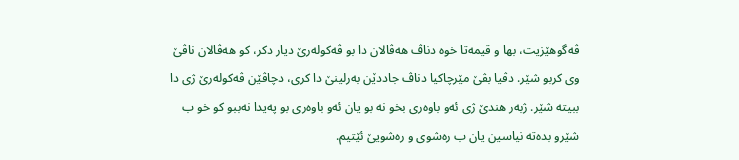ڤه‌گوهێزیت، بها و قیمه‌تا خوه‌ دناڤ هه‌ڤالان دا بو ڤه‌كوله‌رێ دیار دكر، كو هه‌ڤالان ناڤێ وى كربو شێر. دڤیا بڤێ مێرچاكیا دناڤ جاددێن به‌رلینێ دا كرى، دچاڤێن ڤه‌كوله‌رێ ژى دا ببیته‌ شێر. ژبه‌ر هندێ ژى ئه‌و باوه‌رى بخو نه‌ بو یان ئه‌و باوه‌رى بو په‌یدا نه‌ببو كو خو ب شێرو بده‌ته‌ نیاسین یان ب ره‌شوى و ره‌شویێ ئێتیم.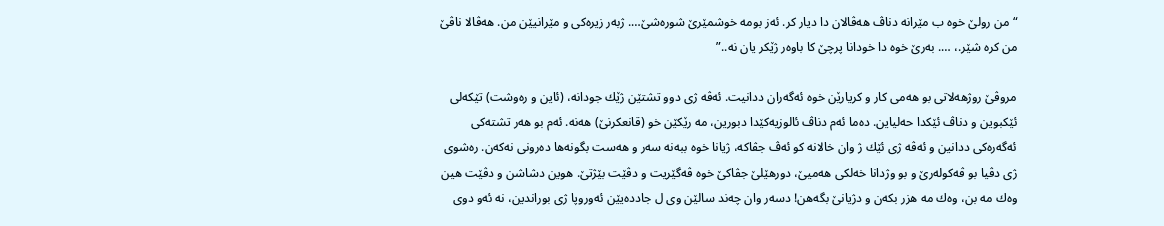“من رولێ خوه‌ ب مێرانه‌ دناڤ هه‌ڤالان دا دیار كر. ئه‌ز بومه‌ خوشمێرێ شوره‌شێ…. ژبه‌ر زیره‌كى و مێرانیێن من. هه‌ڤالا ناڤێ من كره‌ شێر.، …. به‌رێ خوه‌ دا خودانا پرچێ كا باوه‌ر ژێكر یان نه‌..”

مروڤێ روژهه‌لاتى بو هه‌مى كار و كریارێن خوه‌ ئه‌گه‌ران ددانیت. ئه‌ڤه‌ ژى دوو تشتێن ژێك جودانه‌، (ئاین و ره‌وشت) تێكه‌لى ئێكبوین و دناڤ ئێكدا حه‌لیاین. ده‌ما ئه‌م دناڤ ئالوزیه‌كێدا دبورین، مه‌ رێكێن خو (قانعكرنێ) هه‌نه‌. ئه‌م بو هه‌ر تشته‌كى ئه‌گه‌ره‌كى ددانین و ئه‌ڤه‌ ژى ئێك ژ وان خالانه‌ كو ئه‌ڤ جڤاكه‌، ژیانا خوه‌ ببه‌نه‌ سه‌ر و هه‌ست بگونه‌ها ده‌رونى نه‌كه‌ن. ره‌شوى ژى دڤیا بو ڤه‌كوله‌رێ و بو وژدانا خه‌لكى هه‌میێ، دورهێلێ جڤاكێ خوه‌ ڤه‌گێریت و دڤێت بێژتێ. هوین دشاشن و دڤێت هین وه‌ك مه‌ بن، وه‌ك مه‌ هزر بكه‌ن و دژیانێ بگه‌هن! دسه‌ر وان چه‌ند سالێن وى ل جادده‌یێن ئه‌وروپا ژى بوراندین، نه‌ ئه‌و دوى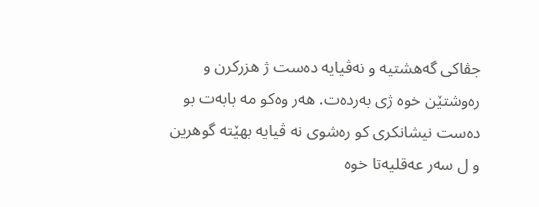جڤاكى گه‌هشتیه‌ و نه‌ڤیایه‌ ده‌ست ژ هزركرن و ره‌وشتێن خوه‌ ژى به‌رده‌ت. هه‌ر وه‌كو مه‌ بابه‌ت بو ده‌ست نیشانكرى كو ره‌شوى نه‌ ڤیایه‌ بهێته‌ گوهرین و ل سه‌ر عه‌قلیه‌تا خوه‌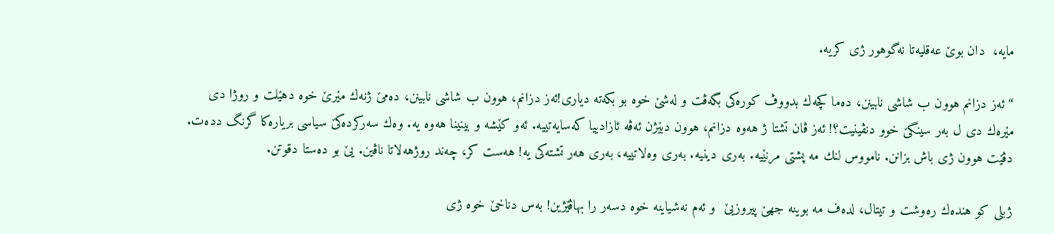مایه‌،  دان بوێ عه‌قلیه‌تا نه‌گوهور ژى كریه‌.

“ئه‌ز دزانم هوون ب شاشى نابینن، ده‌ما كچه‌ك بدووڤ كوره‌كى بگه‌ڤت و له‌شێ خوه‌ بو بكه‌ته‌ دیارى!ئه‌ز دزانم، هوون ب شاشى نابینن، ده‌مێ ژنه‌ك مێرێ خوه‌ دهێلت و روژا دى مێره‌ك دى ل به‌ر سینگێ خوو دنڤینیت؟! ئه‌ز ڤان تشتا ژ هه‌وه‌ دزانم، هوون دبێژن ئه‌ڤه‌ ئازادییا كه‌سایه‌تییه‌. ئه‌و كێشه‌ و بینینا هه‌وه‌ یه‌. وه‌ك سه‌ركرده‌كێ سیاسى بریاره‌كا گرنگ دده‌ت. دڤێت هوون ژى باش بزانن. نامووس لنك مه‌ پشتى مرنێیه‌. به‌رى دینیه‌. به‌رى وه‌لاتییه‌، به‌رى هه‌ر تشته‌كى یه‌! هه‌ست كر، چه‌ند روژهه‌لاتا ناڤین. یێ بو ده‌ستا دقوتن.

ژبلى كو هنده‌ك ره‌وشت و تیتال، لده‌ف مه‌ بوینه‌ جهێ پیروزیێ  و ئه‌م نه‌شیاینه‌ خوه‌ دسه‌ر را بهاڤێژین! به‌س دناخێ خوه‌ ژى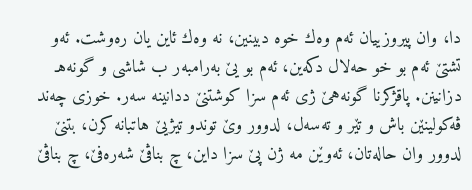دا، وان پیروزییان ئه‌م وه‌ك خوه‌ دبینین، نه‌ وه‌ك ئاین یان ره‌وشت. ئه‌و تشتێ ئه‌م بو خو حه‌لال دكه‌ین، ئه‌م بو یێ به‌رامبه‌ر ب شاشى و گونه‌هـ دزانینن. پاقژكرنا گونه‌هێ ژى ئه‌م سزا كوشتنێ ددانینه‌ سه‌ر. خوزى چه‌ند ڤه‌كولینێن باش و تێر و ته‌سه‌ل، لدوور وێ توندو تیژیێ هاتبانه‌ كرن، بتنێ لدوور وان حاله‌تان، ئه‌وێن مه‌ ژن پێ سزا داین، چ بناڤێ شه‌ره‌فێ، چ بناڤێ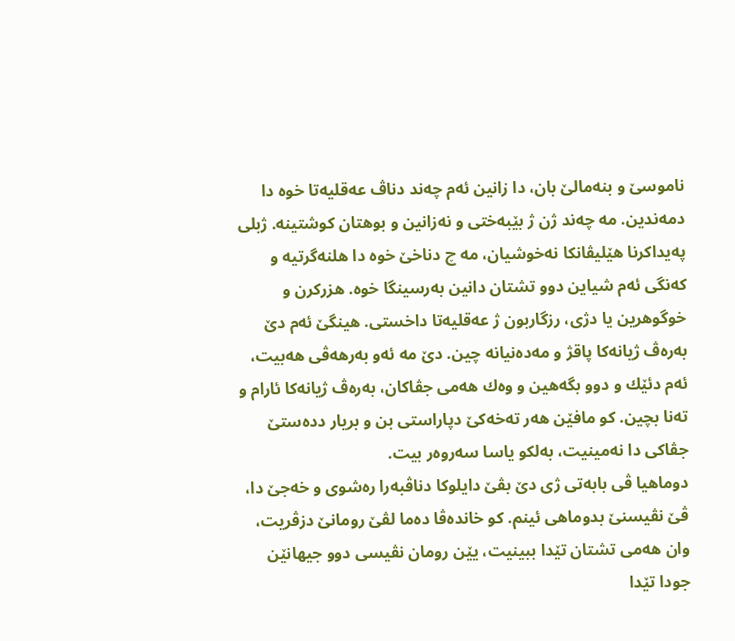ناموسێ و بنه‌مالێ بان، دا زانین ئه‌م چه‌ند دناڤ عه‌قلیه‌تا خوه‌ دا دمه‌ندین. مه‌ چه‌ند ژن ژ بێبه‌ختى و نه‌زانین و بوهتان كوشتینه‌. ژبلى په‌یداكرنا هێلیڤانكا نه‌خوشیان، مه‌ چ دناخێ خوه‌ دا هلنه‌گرتیه‌ و كه‌نگى ئه‌م شیاین دوو تشتان دانین به‌رسینگا خوه‌. هزركرن و خوگوهرین یا دژى، رزگاربون ژ عه‌قلیه‌تا داخستى. هینگێ ئه‌م دێ به‌ره‌ڤ ژیانه‌كا پاقژ و مه‌ده‌نیانه‌ چین. دێ مه‌ ئه‌و به‌رهه‌ڤى هه‌بیت، ئه‌م دئێك و دوو بگه‌هین و وه‌ك هه‌مى جڤاكان، به‌ره‌ڤ ژیانه‌كا ئارام و ته‌نا بچین. كو مافێن هه‌ر ته‌خه‌كێ دپاراستى بن و بریار دده‌ستێ جڤاكى دا نه‌مینیت، به‌لكو یاسا سه‌روه‌ر بیت.
دوماهیا ڤى بابه‌تى ژى دێ بڤێ دایلوكا دناڤبه‌را ره‌شوى و خه‌جێ دا، ڤێ نڤیسنێ بدوماهى ئینم. كو خانده‌ڤا ده‌ما لڤێ رومانێ دزڤریت، وان هه‌مى تشتان تێدا ببینیت، یێن رومان نڤیسى دوو جیهانێن جودا تێدا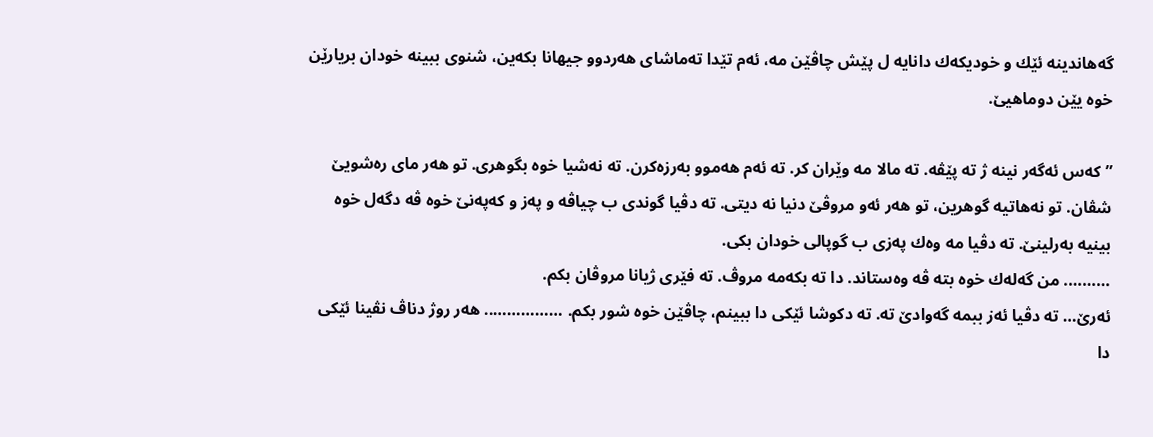گه‌هاندینه‌ ئێك و خودیكه‌ك دانایه‌ ل پێش چاڤێن مه‌، ئه‌م تێدا ته‌ماشاى هه‌ردوو جیهانا بكه‌ین، شنوى ببینه‌ خودان بریارێن خوه‌ یێن دوماهیێ.

” كه‌س ئه‌گه‌ر نینه‌ ژ ته‌ پێڤه‌. ته‌ مالا مه‌ وێران كر. ته‌ ئه‌م هه‌موو به‌رزه‌كرن. ته‌ نه‌شیا خوه‌ بگوهرى. تو هه‌ر ماى ره‌شویێ شڤان. تو نه‌هاتیه‌ گوهرین، تو هه‌ر ئه‌و مروڤێ دنیا نه‌ دیتى. ته‌ دڤیا گوندى ب چیاڤه‌ و په‌ز و كه‌په‌نێ خوه‌ ڤه‌ دگه‌ل خوه‌ بینیه‌ به‌رلینێ. ته‌ دڤیا مه‌ وه‌ك په‌زى ب گوپالى خودان بكى.
………. من گه‌له‌ك خوه‌ بته‌ ڤه‌ وه‌ستاند. دا ته‌ بكه‌مه‌ مروڤ. ته‌ فێرى ژیانا مروڤان بكم.
ئه‌رێ… ته‌ دڤیا ئه‌ز ببمه‌ گه‌وادێ ته‌. ته‌ دكوشا ئێكى دا ببینم، چاڤێن خوه‌ شور بكم. …………….. هه‌ر روژ دناڤ نڤینا ئێكى دا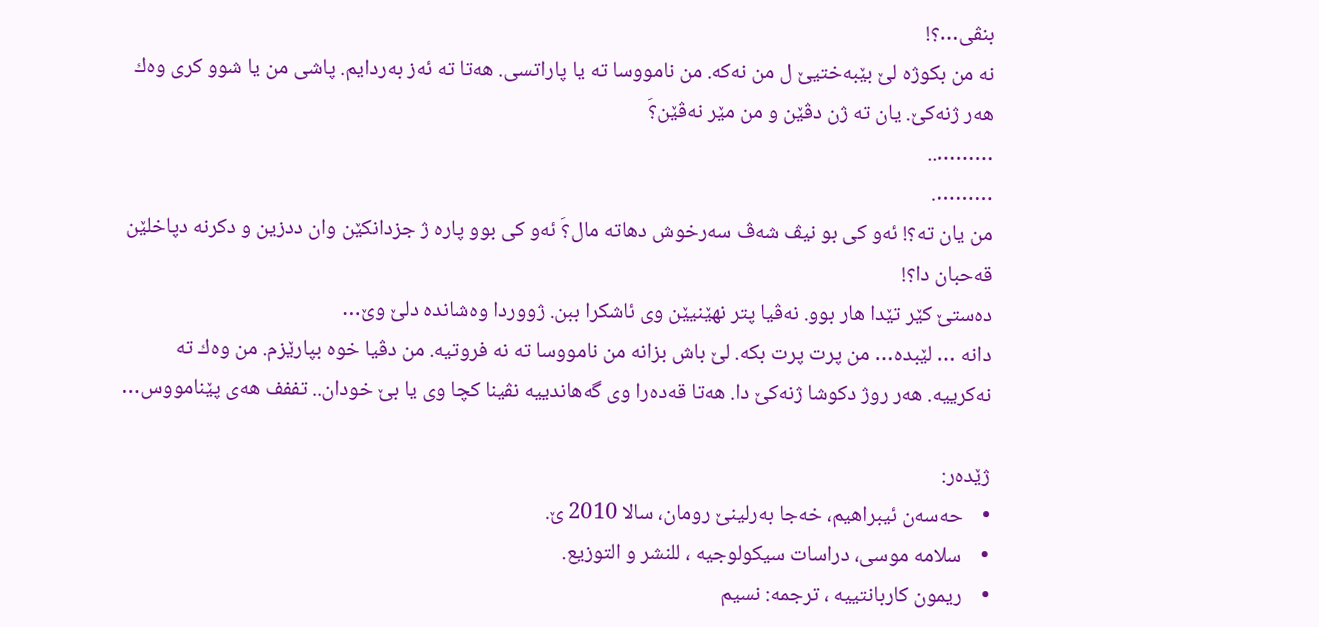بنڤى…؟!
نه‌ من بكوژه‌ لێ بێبه‌ختیێ ل من نه‌كه‌. من نامووسا ته‌ یا پاراتسى. هه‌تا ته‌ ئه‌ز به‌ردایم. پاشى من یا شوو كرى وه‌ك هه‌ر ژنه‌كێ. یان ته‌ ژن دڤێن و من مێر نه‌ڤێن؟َ
………..
……….
من یان ته‌؟! ئه‌و كى بو نیڤ شه‌ڤ سه‌رخوش دهاته‌ مال؟َ ئه‌و كى بوو پاره‌ ژ جزدانكێن وان ددزین و دكرنه‌ دپاخلێن قه‌حبان دا؟!
ده‌ستێ كێر تێدا هار بوو. نه‌ڤیا پتر نهێنیێن وى ئاشكرا ببن. ژووردا وه‌شانده‌ دلێ وێ…
دانه‌ … لێبده‌… من پرت پرت بكه‌. لێ باش بزانه‌ من نامووسا ته‌ نه‌ فروتیه‌. من دڤیا خوه‌ بپارێزم. من وه‌ك ته‌ نه‌كرییه‌. هه‌ر روژ دكوشا ژنه‌كێ دا. هه‌تا قه‌ده‌را وى گه‌هاندییه‌ نڤینا كچا وى یا بێ خودان.. تففف هه‌ى پێنامووس…

ژێده‌ر:
•    حه‌سه‌ن ئیبراهیم، خه‌جا به‌رلینێ رومان، سالا 2010 ێ.
•    سلامه‌ موسى، دراسات سیكولوجیه‌ ، للنشر و التوزیع.
•    ریمون كاربانتییه‌ ، ترجمه‌: نسیم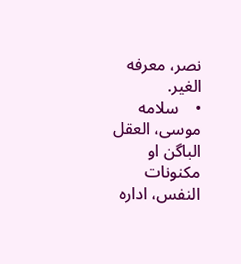نصر، معرفه‌ الغیر.
•    سلامه‌ موسى، العقل الباگن او مكنونات النفس، اداره‌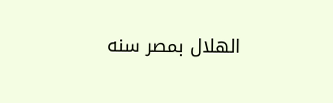الهلال بمصر سنه‌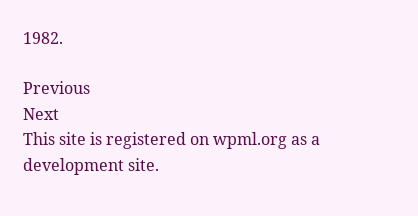1982.

Previous
Next
This site is registered on wpml.org as a development site.